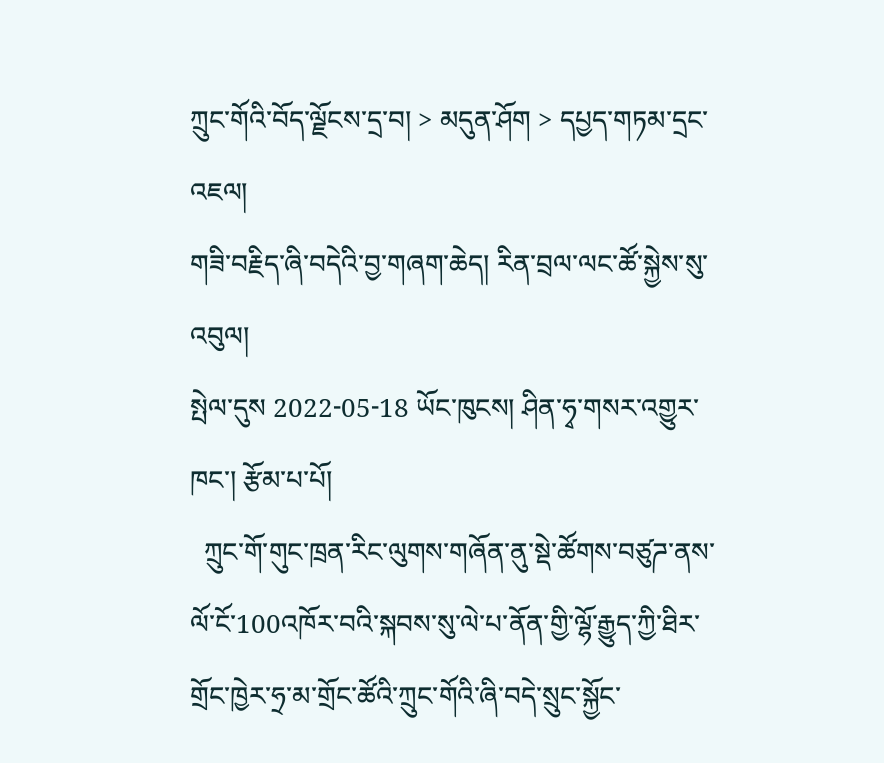ཀྲུང་གོའི་བོད་ལྗོངས་དྲ་བ། > མདུན་ཤོག > དཔྱད་གཏམ་དྲང་འཇལ།
གཟི་བརྗིད་ཞི་བདེའི་བྱ་གཞག་ཆེད། རིན་བྲལ་ལང་ཚོ་སྐྱེས་སུ་འབུལ།
སྤེལ་དུས 2022-05-18 ཡོང་ཁུངས། ཤིན་ཧྭ་གསར་འགྱུར་ཁང་། རྩོམ་པ་པོ།
  ཀྲུང་གོ་གུང་ཁྲན་རིང་ལུགས་གཞོན་ནུ་སྡེ་ཚོགས་བཙུཌ་ནས་ལོ་ངོ་100འཁོར་བའི་སྐབས་སུ་ལེ་པ་ནོན་གྱི་ལྷོ་རྒྱུད་ཀྱི་ཐིར་གྲོང་ཁྱེར་ཧྲ་མ་གྲོང་ཚོའི་ཀྲུང་གོའི་ཞི་བདེ་སྲུང་སྐྱོང་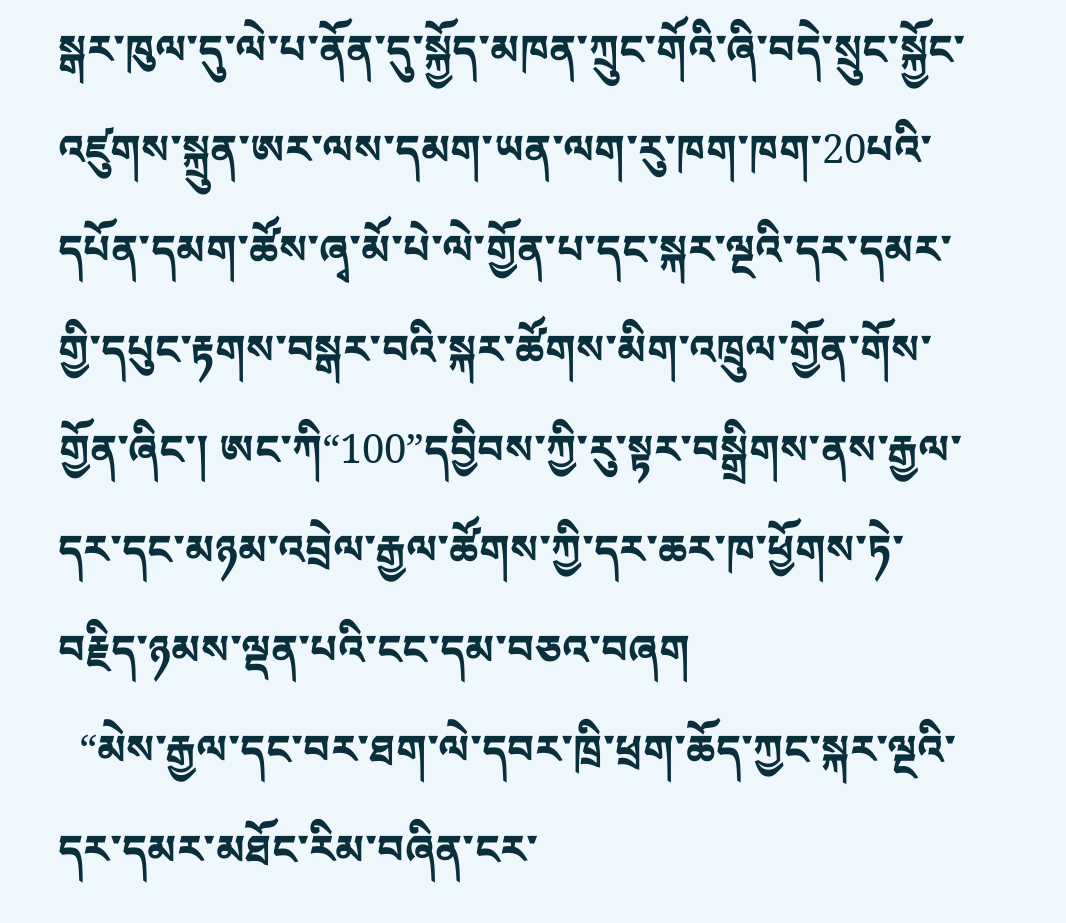སྒར་ཁུལ་དུ་ལེ་པ་ནོན་དུ་སྐྱོད་མཁན་ཀྲུང་གོའི་ཞི་བདེ་སྲུང་སྐྱོང་འཛུགས་སྐྲུན་ཨར་ལས་དམག་ཡན་ལག་རུ་ཁག་ཁག་20པའི་དཔོན་དམག་ཚོས་ཞྭ་མོ་པེ་ལེ་གྱོན་པ་དང་སྐར་ལྔའི་དར་དམར་གྱི་དཔུང་རྟགས་བསྒར་བའི་སྐར་ཚོགས་མིག་འཁྲུལ་གྱོན་གོས་གྱོན་ཞིང་། ཨང་ཀི“100”དབྱིབས་ཀྱི་རུ་སྟར་བསྒྲིགས་ནས་རྒྱལ་དར་དང་མཉམ་འབྲེལ་རྒྱལ་ཚོགས་ཀྱི་དར་ཆར་ཁ་ཕྱོགས་ཏེ་བརྗིད་ཉམས་ལྡན་པའི་ངང་དམ་བཅའ་བཞག
  “མེས་རྒྱལ་དང་བར་ཐག་ལེ་དབར་ཁྲི་ཕྲག་ཆོད་ཀྱང་སྐར་ལྔའི་དར་དམར་མཐོང་རིམ་བཞིན་ངར་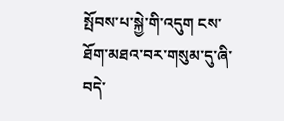སྤོབས་པ་སྐྱེ་གི་འདུག ངས་ཐོག་མཐའ་བར་གསུམ་དུ་ཞི་བདེ་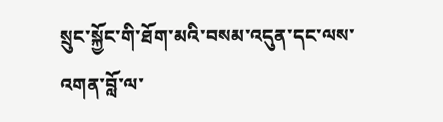སྲུང་སྐྱོང་གི་ཐོག་མའི་བསམ་འདུན་དང་ལས་འགན་བློ་ལ་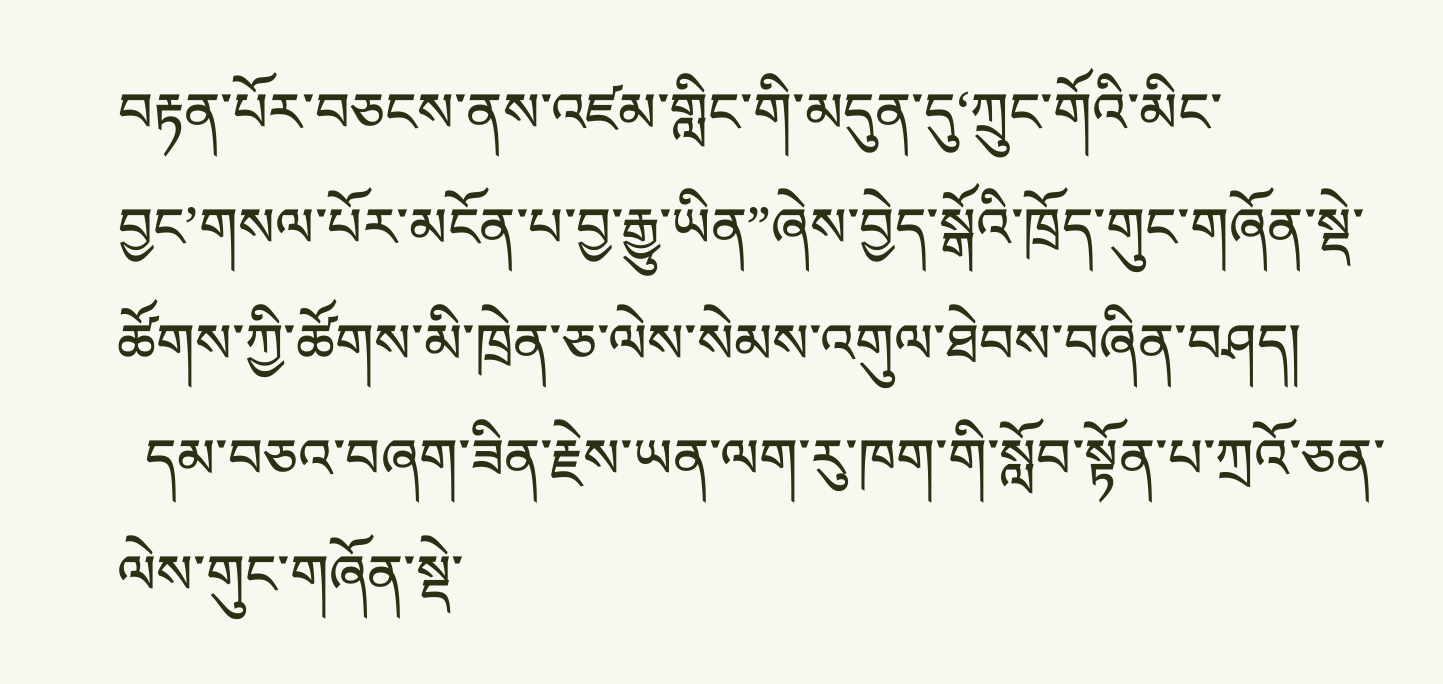བརྟན་པོར་བཅངས་ནས་འཛམ་གླིང་གི་མདུན་དུ‘ཀྲུང་གོའི་མིང་བྱང’གསལ་པོར་མངོན་པ་བྱ་རྒྱུ་ཡིན”ཞེས་བྱེད་སྒོའི་ཁྲོད་གུང་གཞོན་སྡེ་ཚོགས་ཀྱི་ཚོགས་མི་ཁྲེན་ཅ་ལེས་སེམས་འགུལ་ཐེབས་བཞིན་བཤད།
  དམ་བཅའ་བཞག་ཟིན་རྗེས་ཡན་ལག་རུ་ཁག་གི་སློབ་སྟོན་པ་ཀྲའོ་ཅན་ལེས་གུང་གཞོན་སྡེ་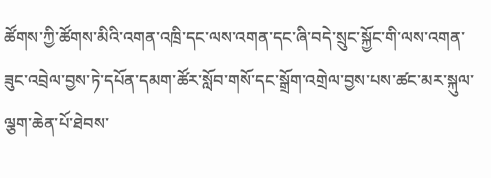ཚོགས་ཀྱི་ཚོགས་མིའི་འགན་འཁྲི་དང་ལས་འགན་དང་ཞི་བདེ་སྲུང་སྐྱོང་གི་ལས་འགན་ཟུང་འབྲེལ་བྱས་ཏེ་དཔོན་དམག་ཚོར་སློབ་གསོ་དང་སྒྲོག་འགྲེལ་བྱས་པས་ཚང་མར་སྐུལ་ལྕག་ཆེན་པོ་ཐེབས་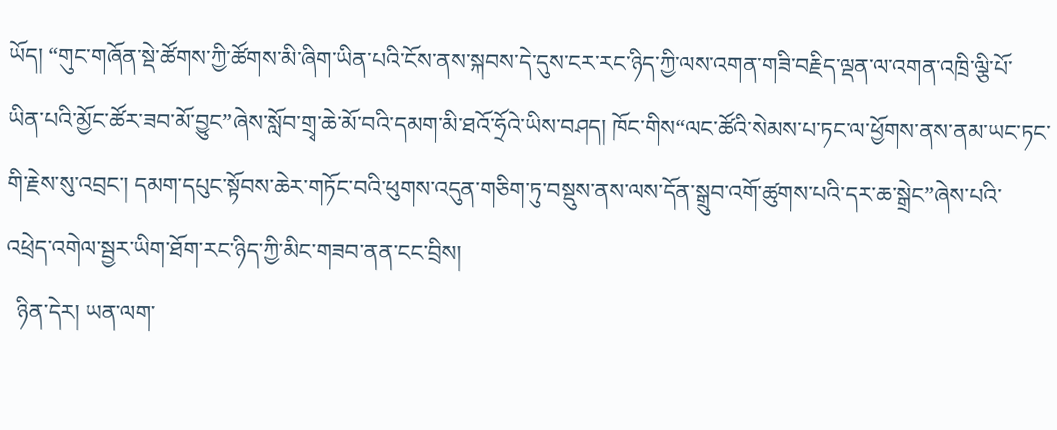ཡོད། “གུང་གཞོན་སྡེ་ཚོགས་ཀྱི་ཚོགས་མི་ཞིག་ཡིན་པའི་ངོས་ནས་སྐབས་དེ་དུས་ངར་རང་ཉིད་ཀྱི་ལས་འགན་གཟི་བརྗིད་ལྡན་ལ་འགན་འཁྲི་ལྕི་པོ་ཡིན་པའི་མྱོང་ཚོར་ཟབ་མོ་བྱུང”ཞེས་སློབ་གྲྭ་ཆེ་མོ་བའི་དམག་མི་ཐའོ་ཧྲོའེ་ཡིས་བཤད། ཁོང་གིས“ལང་ཚོའི་སེམས་པ་ཏང་ལ་ཕྱོགས་ནས་ནམ་ཡང་ཏང་གི་རྗེས་སུ་འབྲང་། དམག་དཔུང་སྟོབས་ཆེར་གཏོང་བའི་ཕུགས་འདུན་གཅིག་ཏུ་བསྡུས་ནས་ལས་དོན་སྒྲུབ་འགོ་ཚུགས་པའི་དར་ཆ་སྒྲེང”ཞེས་པའི་འཕྲེད་འགེལ་སྦྱར་ཡིག་ཐོག་རང་ཉིད་ཀྱི་མིང་གཟབ་ནན་ངང་བྲིས།
  ཉིན་དེར། ཡན་ལག་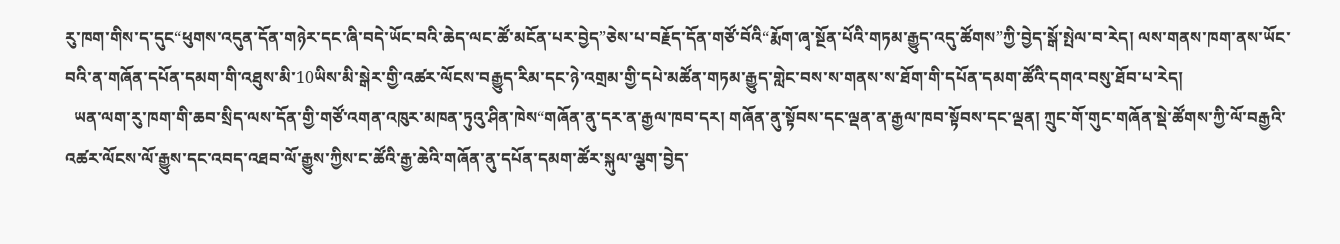རུ་ཁག་གིས་ད་དུང“ཕུགས་འདུན་དོན་གཉེར་དང་ཞི་བདེ་ཡོང་བའི་ཆེད་ལང་ཚོ་མངོན་པར་བྱེད”ཅེས་པ་བརྗོད་དོན་གཙོ་བོའི“རྨོག་ཞྭ་སྔོན་པོའི་གཏམ་རྒྱུད་འདུ་ཚོགས”ཀྱི་བྱེད་སྒོ་སྤེལ་བ་རེད། ལས་གནས་ཁག་ནས་ཡོང་བའི་ན་གཞོན་དཔོན་དམག་གི་འཐུས་མི་10ཡིས་མི་སྒེར་གྱི་འཚར་ལོངས་བརྒྱུད་རིམ་དང་ཉེ་འགྲམ་གྱི་དཔེ་མཚོན་གཏམ་རྒྱུད་གླེང་བས་ས་གནས་ས་ཐོག་གི་དཔོན་དམག་ཚོའི་དགའ་བསུ་ཐོབ་པ་རེད།
  ཡན་ལག་རུ་ཁག་གི་ཆབ་སྲིད་ལས་དོན་གྱི་གཙོ་འགན་འཁུར་མཁན་ཏུའུ་ཤིན་ཁེས“གཞོན་ནུ་དར་ན་རྒྱལ་ཁབ་དར། གཞོན་ནུ་སྟོབས་དང་ལྡན་ན་རྒྱལ་ཁབ་སྟོབས་དང་ལྡན། ཀྲུང་གོ་གུང་གཞོན་སྡེ་ཚོགས་ཀྱི་ལོ་བརྒྱའི་འཚར་ལོངས་ལོ་རྒྱུས་དང་འབད་འཐབ་ལོ་རྒྱུས་ཀྱིས་ང་ཚོའི་རྒྱ་ཆེའི་གཞོན་ནུ་དཔོན་དམག་ཚོར་སྐུལ་ལྕག་བྱེད་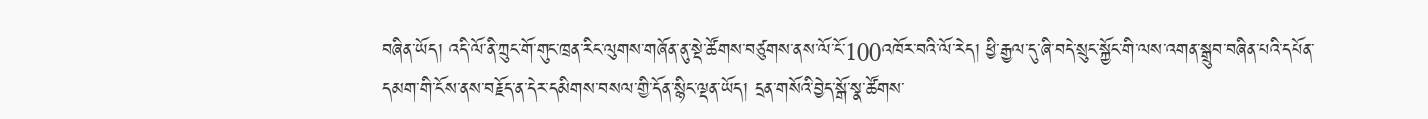བཞིན་ཡོད། འདི་ལོ་ནི་ཀྲུང་གོ་གུང་ཁྲན་རིང་ལུགས་གཞོན་ནུ་སྡེ་ཚོགས་བཙུགས་ནས་ལོ་ངོ་100འཁོར་བའི་ལོ་རེད། ཕྱི་རྒྱལ་དུ་ཞི་བདེ་སྲུང་སྐྱོང་གི་ལས་འགན་སྒྲུབ་བཞིན་པའི་དཔོན་དམག་གི་ངོས་ནས་བརྗོད་ན་དེར་དམིགས་བསལ་གྱི་དོན་སྙིང་ལྡན་ཡོད། དྲན་གསོའི་བྱེད་སྒོ་སྣ་ཚོགས་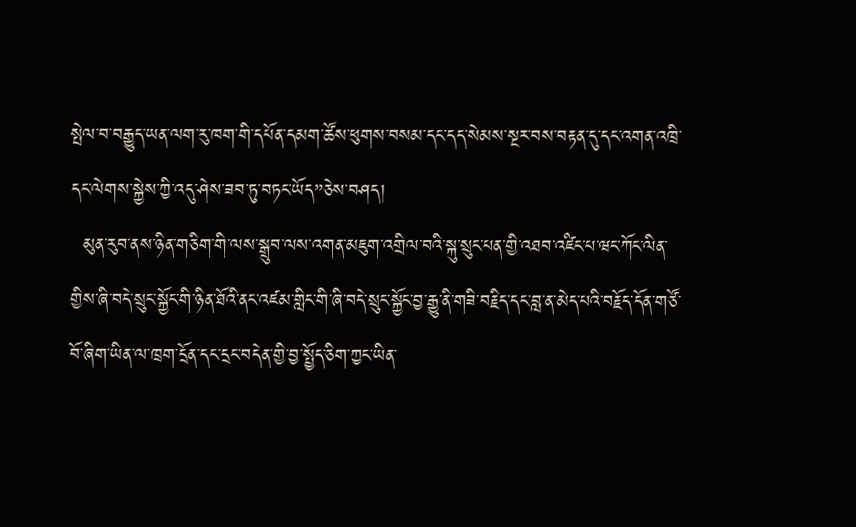སྤེལ་བ་བརྒྱུད་ཡན་ལག་རུ་ཁག་གི་དཔོན་དམག་ཚོས་ཕུགས་བསམ་དང་དད་སེམས་སྔར་བས་བརྟན་དུ་དང་འགན་འཁྲི་དང་ལེགས་སྐྱེས་ཀྱི་འདུ་ཤེས་ཟབ་ཏུ་བཏང་ཡོད”ཅེས་བཤད།
  མུན་རུབ་ནས་ཉིན་གཅིག་གི་ལས་སྒྲུབ་ལས་འགན་མཇུག་འགྲིལ་བའི་སྐུ་སྲུང་པན་གྱི་འཐབ་འཛིང་པ་ཝང་ཀོང་ལིན་གྱིས་ཞི་བདེ་སྲུང་སྐྱོང་གི་ཉིན་ཐོའི་ནང་འཛམ་གླིང་གི་ཞི་བདེ་སྲུང་སྐྱོང་བྱ་རྒྱུ་ནི་གཟི་བརྗིད་དང་བླ་ན་མེད་པའི་བརྗོད་དོན་གཙོ་བོ་ཞིག་ཡིན་ལ་ཁྲག་དྲོན་དང་དྲང་བདེན་གྱི་བྱ་སྤྱོད་ཅིག་ཀྱང་ཡིན་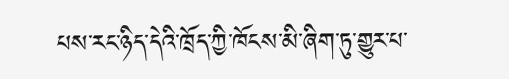པས་རང་ཉིད་དེའི་ཁྲོད་ཀྱི་ཁོངས་མི་ཞིག་ཏུ་གྱུར་པ་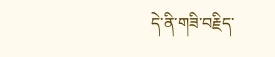དེ་ནི་གཟི་བརྗིད་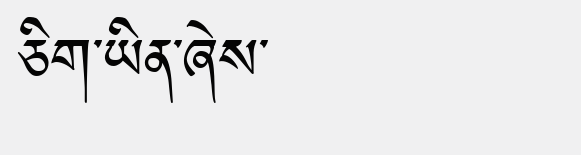ཅིག་ཡིན་ཞེས་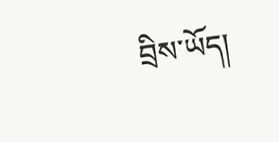བྲིས་ཡོད།